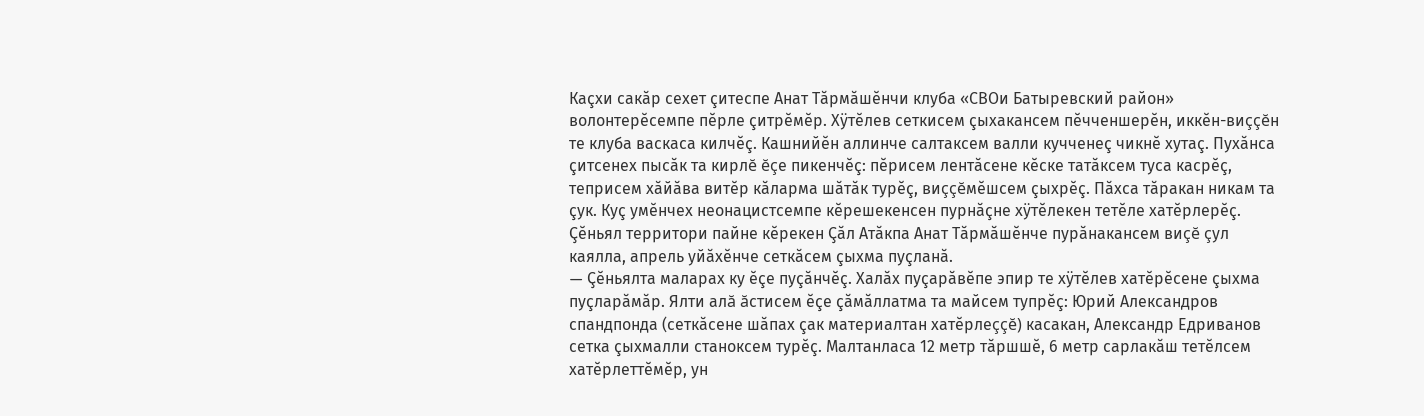Каçхи сакăр сехет çитеспе Анат Тăрмăшĕнчи клуба «СВОи Батыревский район» волонтерĕсемпе пĕрле çитрĕмĕр. Хÿтĕлев сеткисем çыхакансем пĕчченшерĕн, иккĕн-виççĕн те клуба васкаса килчĕç. Кашнийĕн аллинче салтаксем валли кучченеç чикнĕ хутаç. Пухăнса çитсенех пысăк та кирлĕ ĕçе пикенчĕç: пĕрисем лентăсене кĕске татăксем туса касрĕç, теприсем хăйăва витĕр кăларма шăтăк турĕç, виççĕмĕшсем çыхрĕç. Пăхса тăракан никам та çук. Куç умĕнчех неонацистсемпе кĕрешекенсен пурнăçне хÿтĕлекен тетĕле хатĕрлерĕç.
Çĕньял территори пайне кĕрекен Çăл Атăкпа Анат Тăрмăшĕнче пурăнакансем виçĕ çул каялла, апрель уйăхĕнче сеткăсем çыхма пуçланă.
— Çĕньялта маларах ку ĕçе пуçăнчĕç. Халăх пуçарăвĕпе эпир те хÿтĕлев хатĕрĕсене çыхма пуçларăмăр. Ялти алă ăстисем ĕçе çăмăллатма та майсем тупрĕç: Юрий Александров спандпонда (сеткăсене шăпах çак материалтан хатĕрлеççĕ) касакан, Александр Едриванов сетка çыхмалли станоксем турĕç. Малтанласа 12 метр тăршшĕ, 6 метр сарлакăш тетĕлсем хатĕрлеттĕмĕр, ун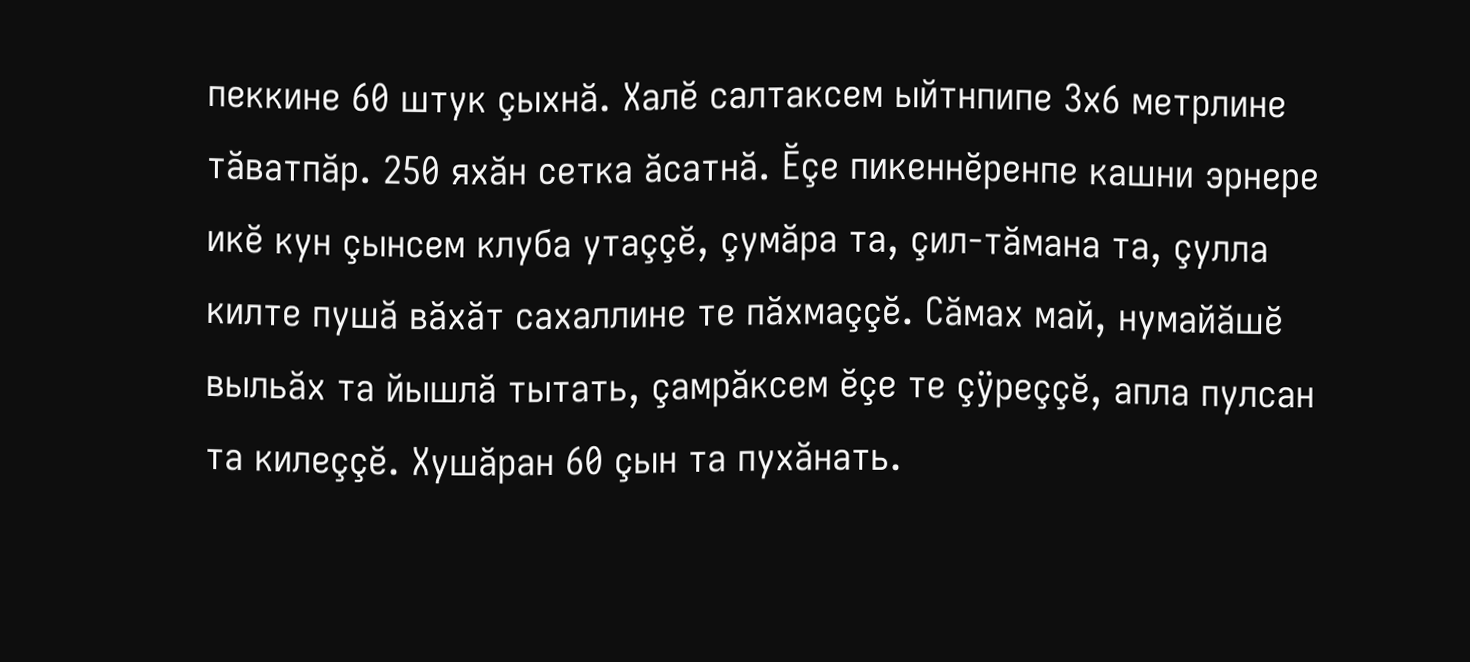пеккине 60 штук çыхнă. Халĕ салтаксем ыйтнпипе 3х6 метрлине тăватпăр. 250 яхăн сетка ăсатнă. Ĕçе пикеннĕренпе кашни эрнере икĕ кун çынсем клуба утаççĕ, çумăра та, çил-тăмана та, çулла килте пушă вăхăт сахаллине те пăхмаççĕ. Сăмах май, нумайăшĕ выльăх та йышлă тытать, çамрăксем ĕçе те çÿреççĕ, апла пулсан та килеççĕ. Хушăран 60 çын та пухăнать.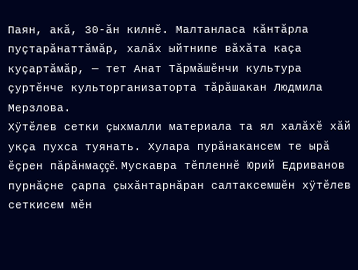Паян, акă, 30-ăн килнĕ. Малтанласа кăнтăрла пуçтарăнаттăмăр, халăх ыйтнипе вăхăта каçа куçартăмăр, — тет Анат Тăрмăшĕнчи культура çуртĕнче культорганизаторта тăрăшакан Людмила Мерзлова.
Хÿтĕлев сетки çыхмалли материала та ял халăхĕ хăй укçа пухса туянать. Хулара пурăнакансем те ырă ĕçрен пăрăнмаççĕ. Мускавра тĕпленнĕ Юрий Едриванов пурнăçне çарпа çыхăнтарнăран салтаксемшĕн хÿтĕлев сеткисем мĕн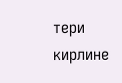тери кирлине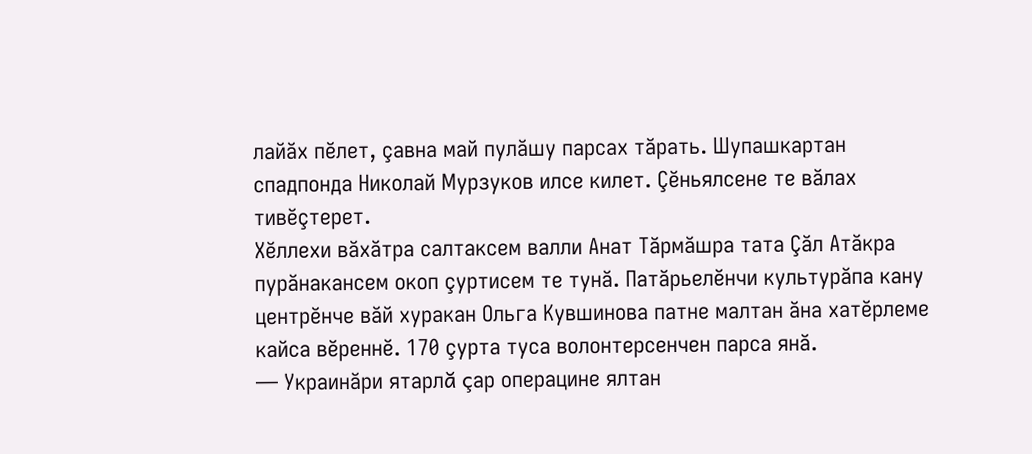лайăх пĕлет, çавна май пулăшу парсах тăрать. Шупашкартан спадпонда Николай Мурзуков илсе килет. Çĕньялсене те вăлах тивĕçтерет.
Хĕллехи вăхăтра салтаксем валли Анат Тăрмăшра тата Çăл Атăкра пурăнакансем окоп çуртисем те тунă. Патăрьелĕнчи культурăпа кану центрĕнче вăй хуракан Ольга Кувшинова патне малтан ăна хатĕрлеме кайса вĕреннĕ. 170 çурта туса волонтерсенчен парса янă.
— Украинăри ятарлă çар операцине ялтан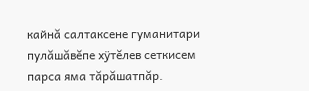кайнă салтаксене гуманитари пулăшăвĕпе хÿтĕлев сеткисем парса яма тăрăшатпăр.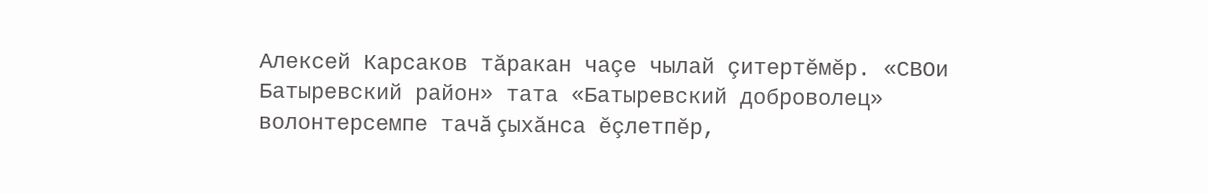Алексей Карсаков тăракан чаçе чылай çитертĕмĕр. «СВОи Батыревский район» тата «Батыревский доброволец» волонтерсемпе тачă çыхăнса ĕçлетпĕр,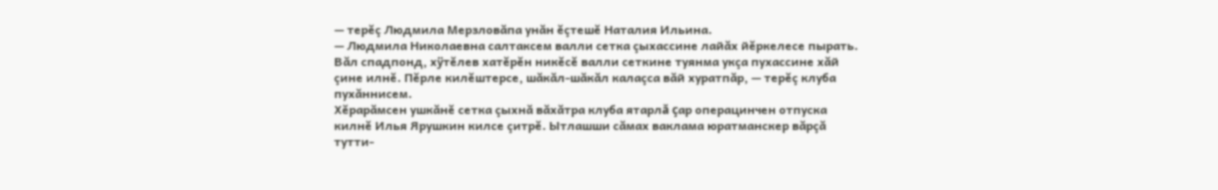— терĕç Людмила Мерзловăпа унăн ĕçтешĕ Наталия Ильина.
— Людмила Николаевна салтаксем валли сетка çыхассине лайăх йĕркелесе пырать. Вăл спадпонд, хÿтĕлев хатĕрĕн никĕсĕ валли сеткине туянма укçа пухассине хăй çине илнĕ. Пĕрле килĕштерсе, шăкăл-шăкăл калаçса вăй хуратпăр, — терĕç клуба пухăннисем.
Хĕрарăмсен ушкăнĕ сетка çыхнă вăхăтра клуба ятарлă çар операцинчен отпуска килнĕ Илья Ярушкин килсе çитрĕ. Ытлашши сăмах ваклама юратманскер вăрçă тутти-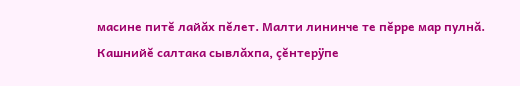масине питĕ лайăх пĕлет. Малти лининче те пĕрре мар пулнă. Кашнийĕ салтака сывлăхпа, çĕнтерÿпе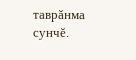таврăнма сунчĕ.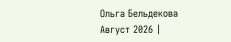Ольга Бельдекова
Август 2026 |